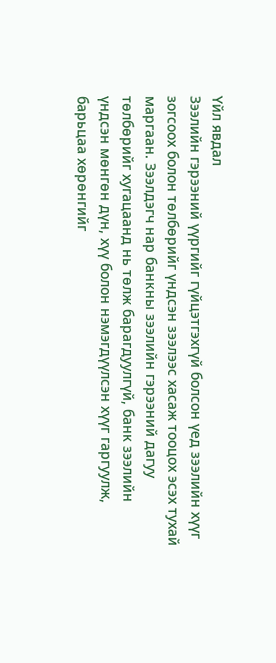Үйл явдал
Зээлийн гэрээний үүргийг гүйцэтгэхгүй болсон үед зээлийн хүүг зогсоох болон төлбөрийг үндсэн зээлээс хасаж тооцох эсэх тухай маргаан. Зээлдэгч нар банкны зээлийн гэрээний дагуу төлбөрийг хугацаанд нь төлж барагдуулгүй, банк зээлийн үндсэн мөнгөн дүн, хүү болон нэмэгдүүлсэн хүүг гаргуулж, барьцаа хөрөнгийг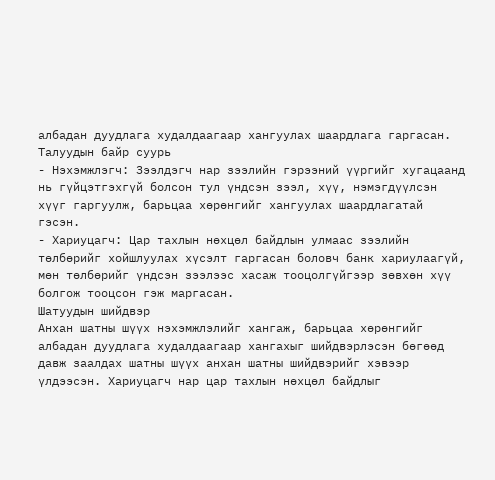албадан дуудлага худалдаагаар хангуулах шаардлага гаргасан.
Талуудын байр суурь
- Нэхэмжлэгч: Зээлдэгч нар зээлийн гэрээний үүргийг хугацаанд нь гүйцэтгэхгүй болсон тул үндсэн зээл, хүү, нэмэгдүүлсэн хүүг гаргуулж, барьцаа хөрөнгийг хангуулах шаардлагатай гэсэн.
- Хариуцагч: Цар тахлын нөхцөл байдлын улмаас зээлийн төлбөрийг хойшлуулах хүсэлт гаргасан боловч банк хариулаагүй, мөн төлбөрийг үндсэн зээлээс хасаж тооцолгүйгээр зөвхөн хүү болгож тооцсон гэж маргасан.
Шатуудын шийдвэр
Анхан шатны шүүх нэхэмжлэлийг хангаж, барьцаа хөрөнгийг албадан дуудлага худалдаагаар хангахыг шийдвэрлэсэн бөгөөд давж заалдах шатны шүүх анхан шатны шийдвэрийг хэвээр үлдээсэн. Хариуцагч нар цар тахлын нөхцөл байдлыг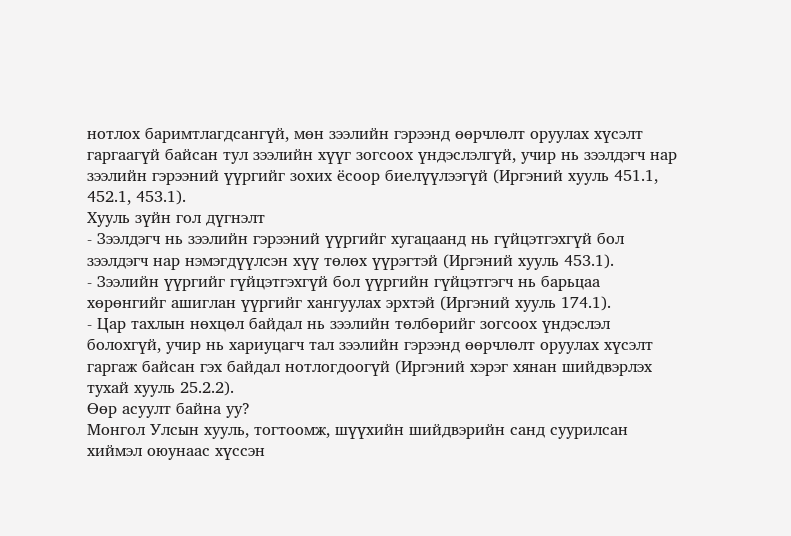нотлох баримтлагдсангүй, мөн зээлийн гэрээнд өөрчлөлт оруулах хүсэлт гаргаагүй байсан тул зээлийн хүүг зогсоох үндэслэлгүй, учир нь зээлдэгч нар зээлийн гэрээний үүргийг зохих ёсоор биелүүлээгүй (Иргэний хууль 451.1, 452.1, 453.1).
Хууль зүйн гол дүгнэлт
- Зээлдэгч нь зээлийн гэрээний үүргийг хугацаанд нь гүйцэтгэхгүй бол зээлдэгч нар нэмэгдүүлсэн хүү төлөх үүрэгтэй (Иргэний хууль 453.1).
- Зээлийн үүргийг гүйцэтгэхгүй бол үүргийн гүйцэтгэгч нь барьцаа хөрөнгийг ашиглан үүргийг хангуулах эрхтэй (Иргэний хууль 174.1).
- Цар тахлын нөхцөл байдал нь зээлийн төлбөрийг зогсоох үндэслэл болохгүй, учир нь хариуцагч тал зээлийн гэрээнд өөрчлөлт оруулах хүсэлт гаргаж байсан гэх байдал нотлогдоогүй (Иргэний хэрэг хянан шийдвэрлэх тухай хууль 25.2.2).
Өөр асуулт байна уу?
Монгол Улсын хууль, тогтоомж, шүүхийн шийдвэрийн санд суурилсан хиймэл оюунаас хүссэн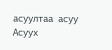асуултаа асуу
Асуух